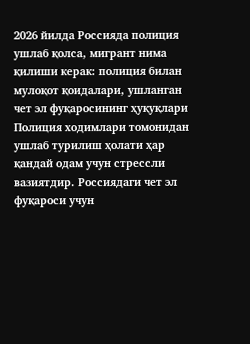2026 йилда Россияда полиция ушлаб қолса, мигрант нима қилиши керак: полиция билан мулоқот қоидалари, ушланган чет эл фуқаросининг ҳуқуқлари
Полиция ходимлари томонидан ушлаб турилиш ҳолати ҳар қандай одам учун стрессли вазиятдир. Россиядаги чет эл фуқароси учун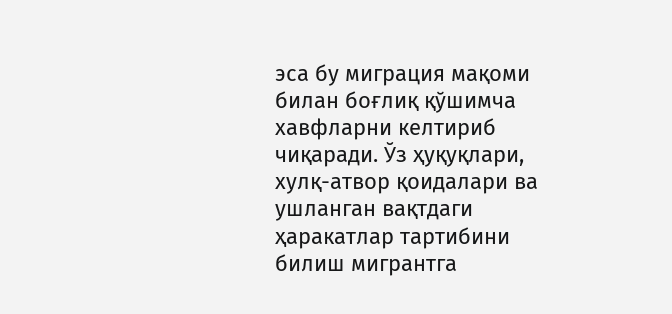эса бу миграция мақоми билан боғлиқ қўшимча хавфларни келтириб чиқаради. Ўз ҳуқуқлари, хулқ-атвор қоидалари ва ушланган вақтдаги ҳаракатлар тартибини билиш мигрантга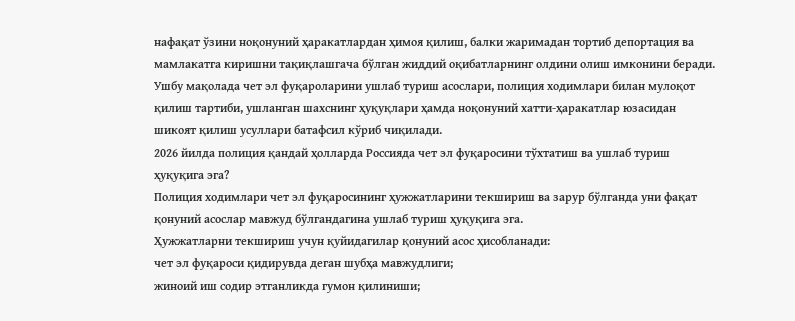нафақат ўзини ноқонуний ҳаракатлардан ҳимоя қилиш, балки жаримадан тортиб депортация ва мамлакатга киришни тақиқлашгача бўлган жиддий оқибатларнинг олдини олиш имконини беради. Ушбу мақолада чет эл фуқароларини ушлаб туриш асослари, полиция ходимлари билан мулоқот қилиш тартиби, ушланган шахснинг ҳуқуқлари ҳамда ноқонуний хатти-ҳаракатлар юзасидан шикоят қилиш усуллари батафсил кўриб чиқилади.
2026 йилда полиция қандай ҳолларда Россияда чет эл фуқаросини тўхтатиш ва ушлаб туриш ҳуқуқига эга?
Полиция ходимлари чет эл фуқаросининг ҳужжатларини текшириш ва зарур бўлганда уни фақат қонуний асослар мавжуд бўлгандагина ушлаб туриш ҳуқуқига эга.
Ҳужжатларни текшириш учун қуйидагилар қонуний асос ҳисобланади:
чет эл фуқароси қидирувда деган шубҳа мавжудлиги;
жиноий иш содир этганликда гумон қилиниши;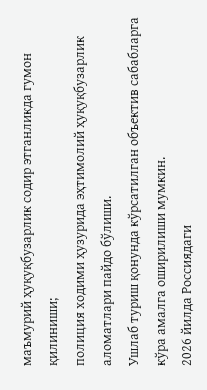маъмурий ҳуқуқбузарлик содир этганликда гумон қилиниши;
полиция ходими ҳузурида эҳтимолий ҳуқуқбузарлик аломатлари пайдо бўлиши.
Ушлаб туриш қонунда кўрсатилган объектив сабабларга кўра амалга оширилиши мумкин.
2026 йилда Россиядаги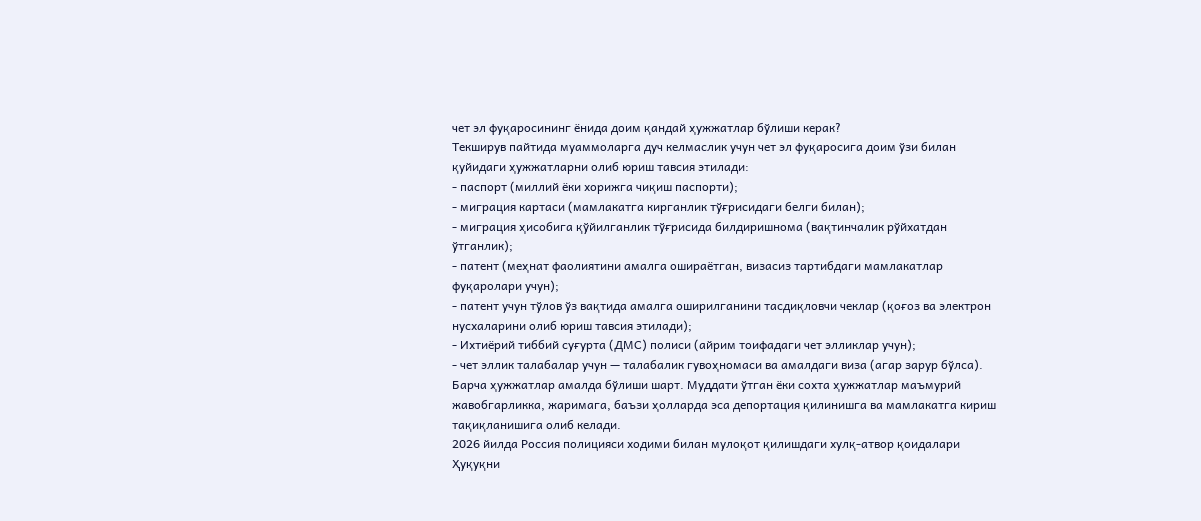чет эл фуқаросининг ёнида доим қандай ҳужжатлар бўлиши керак?
Текширув пайтида муаммоларга дуч келмаслик учун чет эл фуқаросига доим ўзи билан қуйидаги ҳужжатларни олиб юриш тавсия этилади:
- паспорт (миллий ёки хорижга чиқиш паспорти);
- миграция картаси (мамлакатга кирганлик тўғрисидаги белги билан);
- миграция ҳисобига қўйилганлик тўғрисида билдиришнома (вақтинчалик рўйхатдан ўтганлик);
- патент (меҳнат фаолиятини амалга ошираётган, визасиз тартибдаги мамлакатлар фуқаролари учун);
- патент учун тўлов ўз вақтида амалга оширилганини тасдиқловчи чеклар (қоғоз ва электрон нусхаларини олиб юриш тавсия этилади);
- Ихтиёрий тиббий суғурта (ДМС) полиси (айрим тоифадаги чет элликлар учун);
- чет эллик талабалар учун — талабалик гувоҳномаси ва амалдаги виза (агар зарур бўлса).
Барча ҳужжатлар амалда бўлиши шарт. Муддати ўтган ёки сохта ҳужжатлар маъмурий жавобгарликка, жаримага, баъзи ҳолларда эса депортация қилинишга ва мамлакатга кириш тақиқланишига олиб келади.
2026 йилда Россия полицияси ходими билан мулоқот қилишдаги хулқ-атвор қоидалари
Ҳуқуқни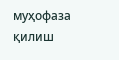муҳофаза қилиш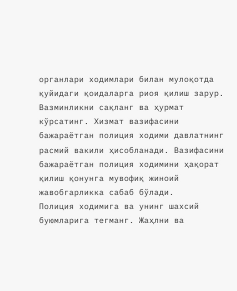органлари ходимлари билан мулоқотда қуйидаги қоидаларга риоя қилиш зарур.
Вазминликни сақланг ва ҳурмат кўрсатинг. Хизмат вазифасини бажараётган полиция ходими давлатнинг расмий вакили ҳисобланади. Вазифасини бажараётган полиция ходимини ҳақорат қилиш қонунга мувофиқ жиноий жавобгарликка сабаб бўлади.
Полиция ходимига ва унинг шахсий буюмларига тегманг. Жаҳлни ва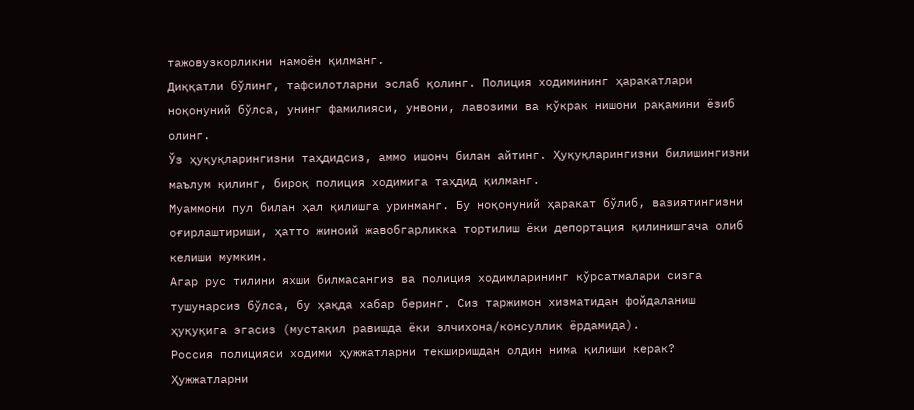тажовузкорликни намоён қилманг.
Диққатли бўлинг, тафсилотларни эслаб қолинг. Полиция ходимининг ҳаракатлари ноқонуний бўлса, унинг фамилияси, унвони, лавозими ва кўкрак нишони рақамини ёзиб олинг.
Ўз ҳуқуқларингизни таҳдидсиз, аммо ишонч билан айтинг. Ҳуқуқларингизни билишингизни маълум қилинг, бироқ полиция ходимига таҳдид қилманг.
Муаммони пул билан ҳал қилишга уринманг. Бу ноқонуний ҳаракат бўлиб, вазиятингизни оғирлаштириши, ҳатто жиноий жавобгарликка тортилиш ёки депортация қилинишгача олиб келиши мумкин.
Агар рус тилини яхши билмасангиз ва полиция ходимларининг кўрсатмалари сизга тушунарсиз бўлса, бу ҳақда хабар беринг. Сиз таржимон хизматидан фойдаланиш ҳуқуқига эгасиз (мустақил равишда ёки элчихона/консуллик ёрдамида).
Россия полицияси ходими ҳужжатларни текширишдан олдин нима қилиши керак?
Ҳужжатларни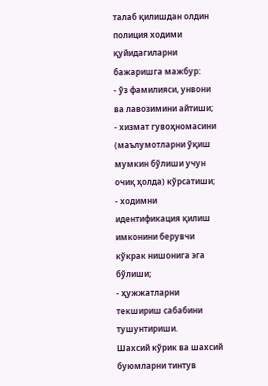талаб қилишдан олдин полиция ходими қуйидагиларни бажаришга мажбур:
- ўз фамилияси, унвони ва лавозимини айтиши;
- хизмат гувоҳномасини (маълумотларни ўқиш мумкин бўлиши учун очиқ ҳолда) кўрсатиши;
- ходимни идентификация қилиш имконини берувчи кўкрак нишонига эга бўлиши;
- ҳужжатларни текшириш сабабини тушунтириши.
Шахсий кўрик ва шахсий буюмларни тинтув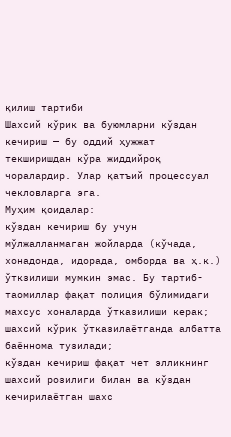қилиш тартиби
Шахсий кўрик ва буюмларни кўздан кечириш — бу оддий ҳужжат текширишдан кўра жиддийроқ чоралардир. Улар қатъий процессуал чекловларга эга.
Муҳим қоидалар:
кўздан кечириш бу учун мўлжалланмаган жойларда (кўчада, хонадонда, идорада, омборда ва ҳ.к.) ўткзилиши мумкин эмас. Бу тартиб-таомиллар фақат полиция бўлимидаги махсус хоналарда ўтказилиши керак;
шахсий кўрик ўтказилаётганда албатта баённома тузилади;
кўздан кечириш фақат чет элликнинг шахсий розилиги билан ва кўздан кечирилаётган шахс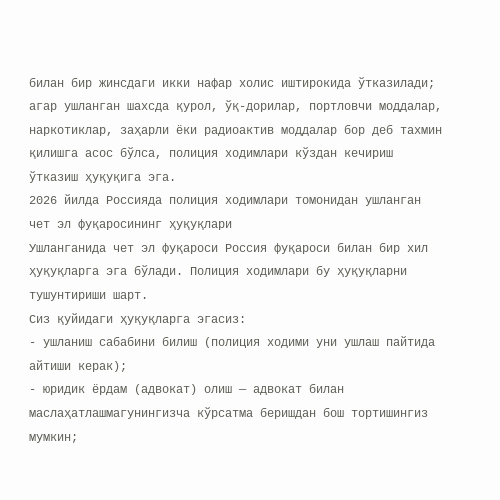билан бир жинсдаги икки нафар холис иштирокида ўтказилади;
агар ушланган шахсда қурол, ўқ-дорилар, портловчи моддалар, наркотиклар, заҳарли ёки радиоактив моддалар бор деб тахмин қилишга асос бўлса, полиция ходимлари кўздан кечириш ўтказиш ҳуқуқига эга.
2026 йилда Россияда полиция ходимлари томонидан ушланган чет эл фуқаросининг ҳуқуқлари
Ушланганида чет эл фуқароси Россия фуқароси билан бир хил ҳуқуқларга эга бўлади. Полиция ходимлари бу ҳуқуқларни тушунтириши шарт.
Сиз қуйидаги ҳуқуқларга эгасиз:
- ушланиш сабабини билиш (полиция ходими уни ушлаш пайтида айтиши керак);
- юридик ёрдам (адвокат) олиш — адвокат билан маслаҳатлашмагунингизча кўрсатма беришдан бош тортишингиз мумкин;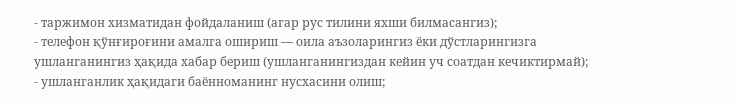- таржимон хизматидан фойдаланиш (агар рус тилини яхши билмасангиз);
- телефон қўнғироғини амалга ошириш — оила аъзоларингиз ёки дўстларингизга ушланганингиз ҳақида хабар бериш (ушланганингиздан кейин уч соатдан кечиктирмай);
- ушланганлик ҳақидаги баённоманинг нусхасини олиш;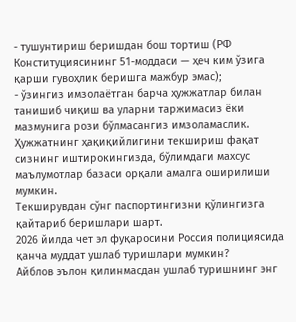- тушунтириш беришдан бош тортиш (РФ Конституциясининг 51-моддаси — ҳеч ким ўзига қарши гувоҳлик беришга мажбур эмас);
- ўзингиз имзолаётган барча ҳужжатлар билан танишиб чиқиш ва уларни таржимасиз ёки мазмунига рози бўлмасангиз имзоламаслик.
Ҳужжатнинг ҳақиқийлигини текшириш фақат сизнинг иштирокингизда, бўлимдаги махсус маълумотлар базаси орқали амалга оширилиши мумкин.
Текширувдан сўнг паспортингизни қўлингизга қайтариб беришлари шарт.
2026 йилда чет эл фуқаросини Россия полициясида қанча муддат ушлаб туришлари мумкин?
Айблов эълон қилинмасдан ушлаб туришнинг энг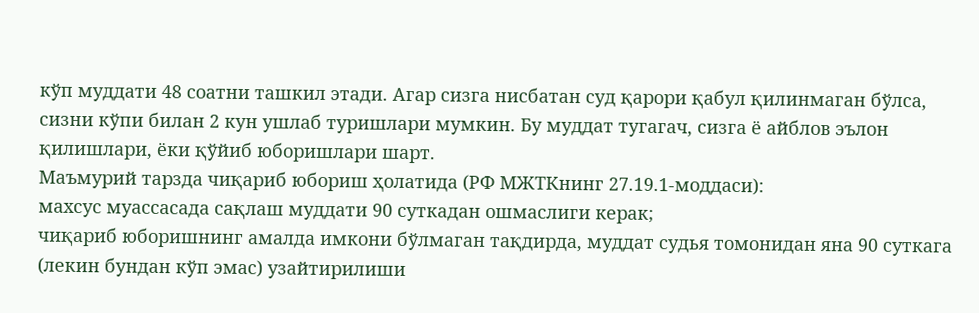кўп муддати 48 соатни ташкил этади. Агар сизга нисбатан суд қарори қабул қилинмаган бўлса, сизни кўпи билан 2 кун ушлаб туришлари мумкин. Бу муддат тугагач, сизга ё айблов эълон қилишлари, ёки қўйиб юборишлари шарт.
Маъмурий тарзда чиқариб юбориш ҳолатида (РФ МЖТКнинг 27.19.1-моддаси):
махсус муассасада сақлаш муддати 90 суткадан ошмаслиги керак;
чиқариб юборишнинг амалда имкони бўлмаган тақдирда, муддат судья томонидан яна 90 суткага (лекин бундан кўп эмас) узайтирилиши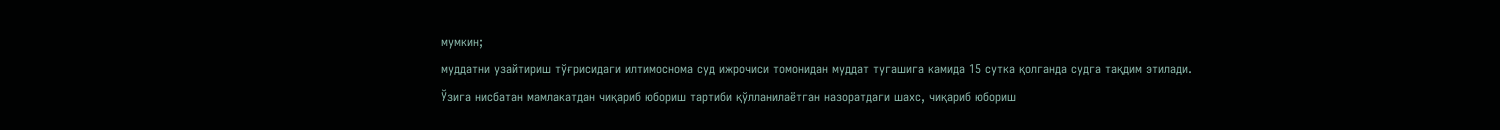мумкин;
муддатни узайтириш тўғрисидаги илтимоснома суд ижрочиси томонидан муддат тугашига камида 15 сутка қолганда судга тақдим этилади.
Ўзига нисбатан мамлакатдан чиқариб юбориш тартиби қўлланилаётган назоратдаги шахс, чиқариб юбориш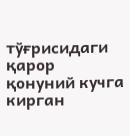тўғрисидаги қарор қонуний кучга кирган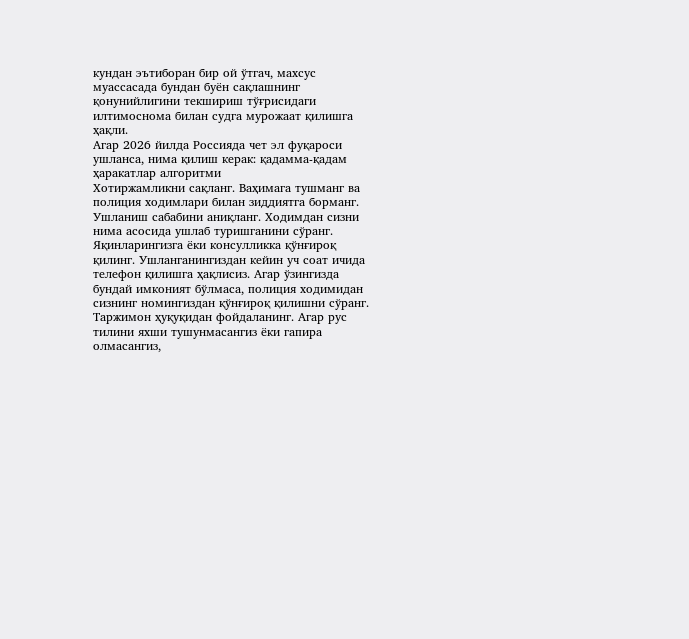кундан эътиборан бир ой ўтгач, махсус муассасада бундан буён сақлашнинг қонунийлигини текшириш тўғрисидаги илтимоснома билан судга мурожаат қилишга ҳақли.
Агар 2026 йилда Россияда чет эл фуқароси ушланса, нима қилиш керак: қадамма-қадам ҳаракатлар алгоритми
Хотиржамликни сақланг. Ваҳимага тушманг ва полиция ходимлари билан зиддиятга борманг.
Ушланиш сабабини аниқланг. Ходимдан сизни нима асосида ушлаб туришганини сўранг.
Яқинларингизга ёки консулликка қўнғироқ қилинг. Ушланганингиздан кейин уч соат ичида телефон қилишга ҳақлисиз. Агар ўзингизда бундай имконият бўлмаса, полиция ходимидан сизнинг номингиздан қўнғироқ қилишни сўранг.
Таржимон ҳуқуқидан фойдаланинг. Агар рус тилини яхши тушунмасангиз ёки гапира олмасангиз,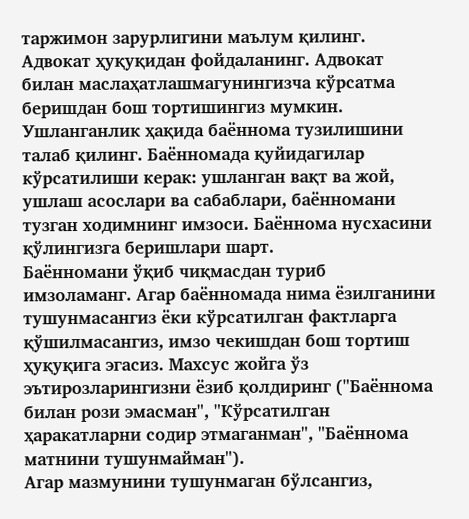таржимон зарурлигини маълум қилинг.
Адвокат ҳуқуқидан фойдаланинг. Адвокат билан маслаҳатлашмагунингизча кўрсатма беришдан бош тортишингиз мумкин.
Ушланганлик ҳақида баённома тузилишини талаб қилинг. Баённомада қуйидагилар кўрсатилиши керак: ушланган вақт ва жой, ушлаш асослари ва сабаблари, баённомани тузган ходимнинг имзоси. Баённома нусхасини қўлингизга беришлари шарт.
Баённомани ўқиб чиқмасдан туриб имзоламанг. Агар баённомада нима ёзилганини тушунмасангиз ёки кўрсатилган фактларга қўшилмасангиз, имзо чекишдан бош тортиш ҳуқуқига эгасиз. Махсус жойга ўз эътирозларингизни ёзиб қолдиринг ("Баённома билан рози эмасман", "Кўрсатилган ҳаракатларни содир этмаганман", "Баённома матнини тушунмайман").
Агар мазмунини тушунмаган бўлсангиз,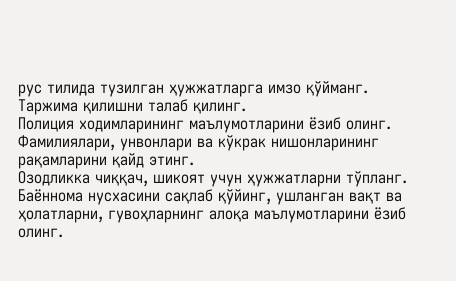рус тилида тузилган ҳужжатларга имзо қўйманг. Таржима қилишни талаб қилинг.
Полиция ходимларининг маълумотларини ёзиб олинг. Фамилиялари, унвонлари ва кўкрак нишонларининг рақамларини қайд этинг.
Озодликка чиққач, шикоят учун ҳужжатларни тўпланг.
Баённома нусхасини сақлаб қўйинг, ушланган вақт ва ҳолатларни, гувоҳларнинг алоқа маълумотларини ёзиб олинг.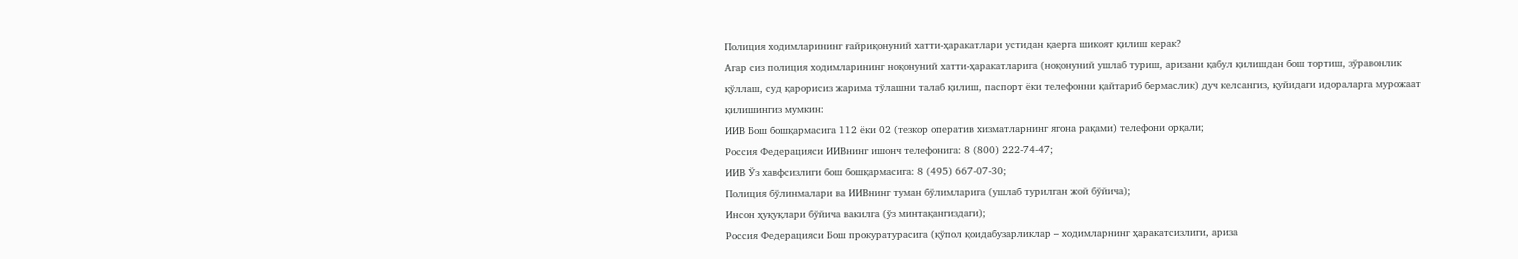Полиция ходимларининг ғайриқонуний хатти-ҳаракатлари устидан қаерга шикоят қилиш керак?
Агар сиз полиция ходимларининг ноқонуний хатти-ҳаракатларига (ноқонуний ушлаб туриш, аризани қабул қилишдан бош тортиш, зўравонлик қўллаш, суд қарорисиз жарима тўлашни талаб қилиш, паспорт ёки телефонни қайтариб бермаслик) дуч келсангиз, қуйидаги идораларга мурожаат қилишингиз мумкин:
ИИВ Бош бошқармасига 112 ёки 02 (тезкор оператив хизматларнинг ягона рақами) телефони орқали;
Россия Федерацияси ИИВнинг ишонч телефонига: 8 (800) 222-74-47;
ИИВ Ўз хавфсизлиги бош бошқармасига: 8 (495) 667-07-30;
Полиция бўлинмалари ва ИИВнинг туман бўлимларига (ушлаб турилган жой бўйича);
Инсон ҳуқуқлари бўйича вакилга (ўз минтақангиздаги);
Россия Федерацияси Бош прокуратурасига (қўпол қоидабузарликлар – ходимларнинг ҳаракатсизлиги, ариза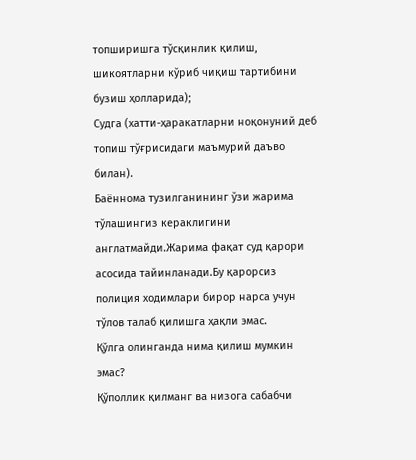топширишга тўсқинлик қилиш, шикоятларни кўриб чиқиш тартибини бузиш ҳолларида);
Судга (хатти-ҳаракатларни ноқонуний деб топиш тўғрисидаги маъмурий даъво билан).
Баённома тузилганининг ўзи жарима тўлашингиз кераклигини англатмайди.Жарима фақат суд қарори асосида тайинланади.Бу қарорсиз полиция ходимлари бирор нарса учун тўлов талаб қилишга ҳақли эмас.
Қўлга олинганда нима қилиш мумкин эмас?
Қўполлик қилманг ва низога сабабчи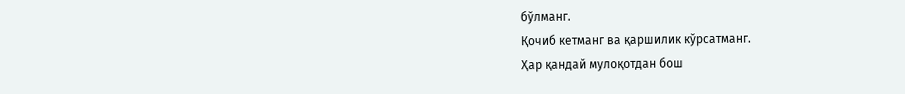бўлманг.
Қочиб кетманг ва қаршилик кўрсатманг.
Ҳар қандай мулоқотдан бош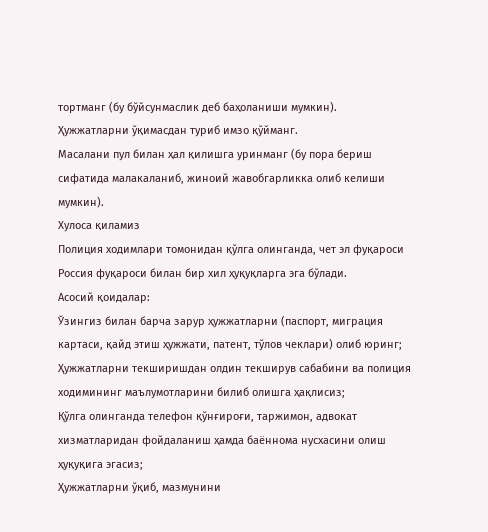тортманг (бу бўйсунмаслик деб баҳоланиши мумкин).
Ҳужжатларни ўқимасдан туриб имзо қўйманг.
Масалани пул билан ҳал қилишга уринманг (бу пора бериш сифатида малакаланиб, жиноий жавобгарликка олиб келиши мумкин).
Хулоса қиламиз
Полиция ходимлари томонидан қўлга олинганда, чет эл фуқароси Россия фуқароси билан бир хил ҳуқуқларга эга бўлади.
Асосий қоидалар:
Ўзингиз билан барча зарур ҳужжатларни (паспорт, миграция картаси, қайд этиш ҳужжати, патент, тўлов чеклари) олиб юринг;
Ҳужжатларни текширишдан олдин текширув сабабини ва полиция ходимининг маълумотларини билиб олишга ҳақлисиз;
Қўлга олинганда телефон қўнғироғи, таржимон, адвокат хизматларидан фойдаланиш ҳамда баённома нусхасини олиш ҳуқуқига эгасиз;
Ҳужжатларни ўқиб, мазмунини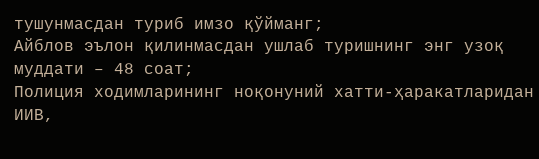тушунмасдан туриб имзо қўйманг;
Айблов эълон қилинмасдан ушлаб туришнинг энг узоқ муддати – 48 соат;
Полиция ходимларининг ноқонуний хатти-ҳаракатларидан ИИВ,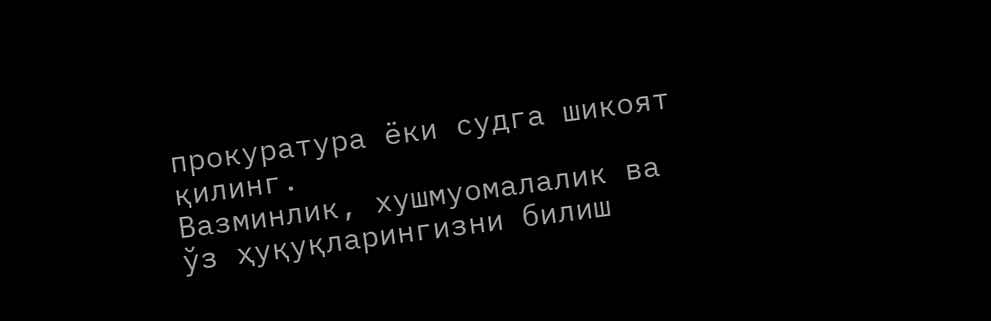прокуратура ёки судга шикоят қилинг.
Вазминлик, хушмуомалалик ва ўз ҳуқуқларингизни билиш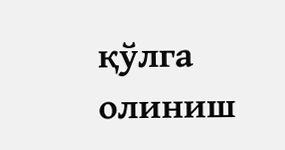қўлга олиниш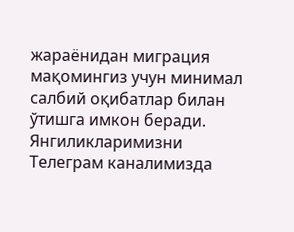жараёнидан миграция мақомингиз учун минимал салбий оқибатлар билан ўтишга имкон беради.
Янгиликларимизни Телеграм каналимизда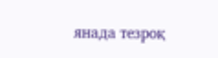янада тезроқ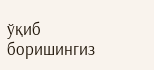ўқиб боришингиз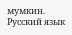мумкин.
Русский язык